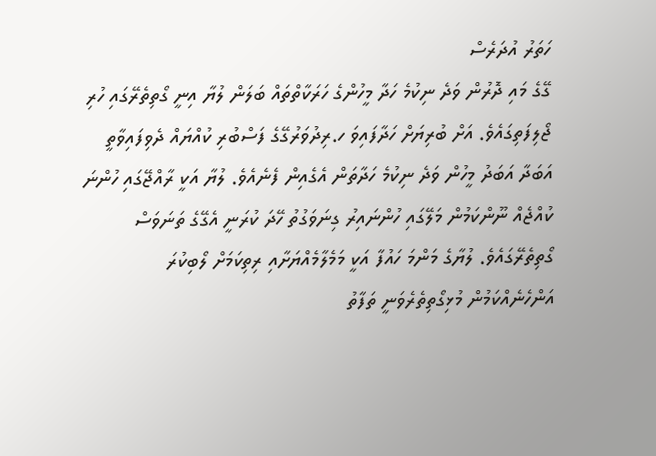ހަތަރު އުދަރެސް
ގޭގެ މައި ދޮރުން ވަދެ ނިކުމެ ހަދާ މީހުންގެ ހަރަކާތްތައް ބަލަން ލުޔާ އިނީ ގޯތިތެރޭގައި ހުރި ޖޯލިފަތިގައެވެ. އަށް ބުރިޔަށް ހަދާފައިވަ ހ.ރިދުވަރުގޭގެ ފަސްބުރި ކުއްޔައް ދެވިފައިވާތީ އަބަދާ އަބަދު މީހުން ވަދެ ނިކުމެ ހަދާތަން އެގެއިން ފެނެއެވެ. ލުޔާ އަކީ ރާއްޖޭގައި ހުންނަ ކުއްޖެއް ނޫންކަމުން މަލޭގައި ހުންނައިރު ގިނަވަގުތު ހޭދަ ކުރަނީ އެގޭގެ ތަނަވަސް ގޯތިތެރޭގައެވެ. ލުޔާގެ މަންމަ ހައުފާ އަކީ މަމެލާމެއްޔަށާއި ރިތިކަމަށް ލޯބިކުރަ އަންހެނެއްކަމުން މުޅިގޯތިތެރެވަނީ ތަފާތު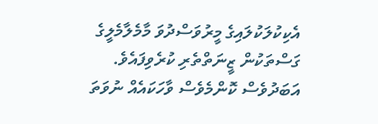އެކިކުލަކުލައިގެ މީރުވަސްދުވަ މާމެލާމެލީގެ ގަސްތަކުން ޒީނަތްތެރި ކުރެވިފައެވެ. އަބަދުވެސް ކޮންމެވެސް ވާހަކައެއް ނުވަތަ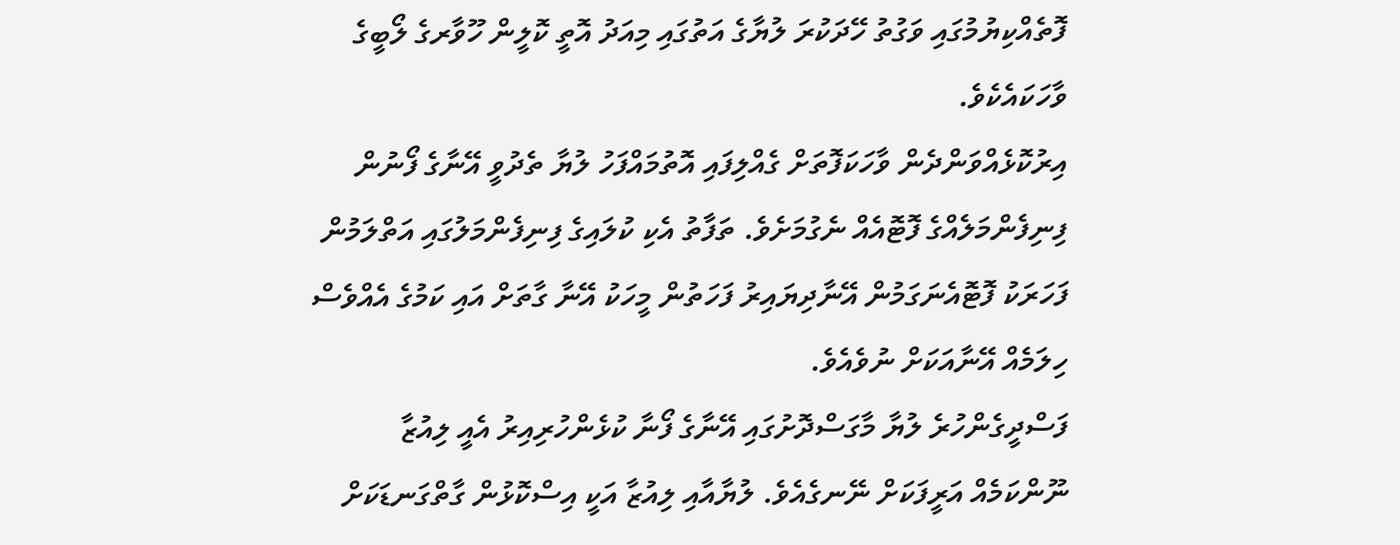ފޮތެއްކިޔުމުގައި ވަގުތު ހޭދަކުރަ ލުޔާގެ އަތުގައި މިއަދު އޮތީ ކޮލީން ހޫވާރގެ ލޯބީގެ ވާހަކައެކެވެ.
އިރުކޮޅެއްވަންދެން ވާހަކަފޮތަށް ގެއްލިފައި އޮތުމައްފަހު ލުޔާ ތެދުވީ އޭނާގެ ފޯނުން ފިނިފެންމަލެއްގެ ފޮޓޮއެއް ނެގުމަށެވެ. ތަފާތު އެކި ކުލައިގެ ފިނިފެންމަލުގައި އަތްލަމުން ފަހަރަކު ފޮޓޮއެނަގަމުން އޭނާދިޔައިރު ފަހަތުން މީހަކު އޭނާ ގާތަށް އައި ކަމުގެ އެއްވެސް ހިލަމެއް އޭނާއަކަށް ނުވެއެވެ.
ފަސްދީގެންހުރެ ލުޔާ މާގަސްދޮށުގައި އޭނާގެ ފޯނާ ކުޅެންހުރިއިރު އެއީ ލިއުޒާ ނޫންކަމެއް އަރީފަކަށް ނޭނގެއެވެ. ލުޔާއާއި ލިއުޒާ އަކީ އިސްކޮޅުން ގާތްގަނޑަކަށް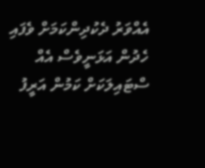އެއްވަރު ދެކުދިންކަމަށް ވެފައި ހެދުން އަޅަނީވެސް އެއް ސްޓައިލަކަށް ކަމުން އަރީފު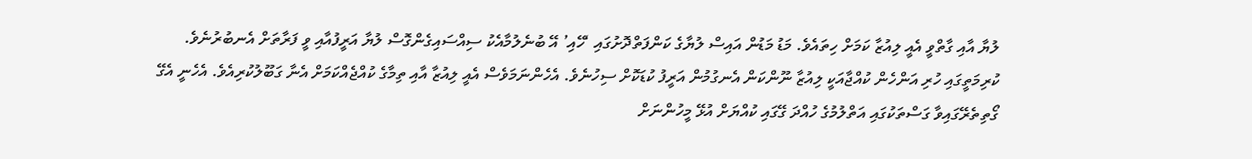ލުޔާ އާއި ގާތްވީ އެއީ ލިއުޒާ ކަމަށް ހިތައެވެ. މަޑު މަޑުން އައިސް ލުޔާގެ ކަންފަތްދޮށުގައި ‘ހޭއި’ އޭ ބުނެލުމާއެކު ސިއްސައިގެންގޮސް ލުޔާ އަރީފުއާއި ވީ ފަރާތަށް އެނބުރުނެވެ.
ކުރިމަތީގައި ހުރި އަންހެން ކުއްޖާއަކީ ލިއުޒާ ނޫންކަން އެނގުމުން އަރީފު ކުޑަކޮށް ސިހުނެވެ. އެހެންނަމަވެސް އެއީ ލިއުޒާ އާއި ތިމާގެ ކުއްޖެއްކަމަށް އެނާ ގަބޫލުކުރިއެވެ. އެހެނީ އެގޭ ގޯތިތެރޭގައިވާ ގަސްތަކުގައި އަތްލުމުގެ ހުއްދަ ގޭގައި ކުއްޔަށް އުޅޭ މީހުންނަށް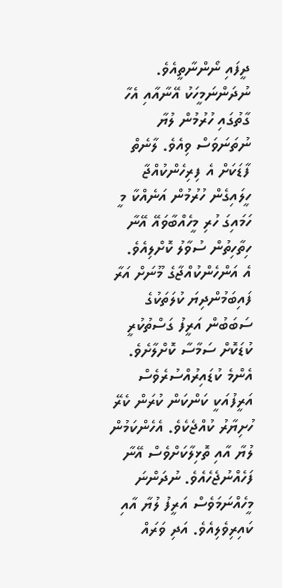ދީފައި ނޯންނާތީއެވެ.
ނުދަންނަމީހަކު އޭނާއާއި އެހާ ގާތުގައި ހުރުމުން ލުޔާ ނުތަނަވަސް ވިއެވެ. ލާނެތް ފާޑަކަށް އެ ފިރިހެންކުއްޖާ ހީލައިގެން ހުރުމުން އަނެއްކާ މީ ހަމައިގަ ހުރި މީހެއްބާވައޭ އޭނާ ހިތާހިތުން ސުވާލު ކޮށްލިއެވެ.
އެ އަންހެންކުއްޖާގެ މޫނަށް އަރާ ފައިބަމުންދިޔަ ކުލަތަކުގެ ސަބަބުން އަރީފު ގަސްތުކުރީ ކުޑަކޮށް ސަމާސާ ކޮށްލާށެވެ. އެންމެ ކުޑައިރުއްސުރެވެސް އަރީފުއަކީ ކަންކަން ކުރަން ކެރޭ ހުށިޔާރު ކުއްޖެކެވެ. އެހެންކަމުން ލުޔާ އާއި ތޮޅިލާކަށްވެސް އޭނާ ފަހެއްނުޖެހެއެވެ. ނުދަންނަ މީހެއްނަމަވެސް އަރީފު ލުޔާ އާއި ކައިރިވެލިއެވެ. އަދި ވަރައް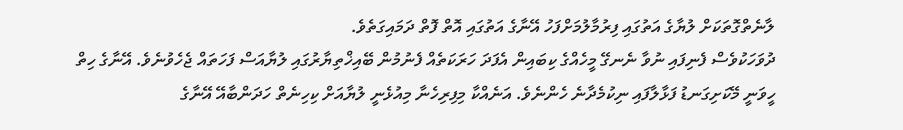ލާނެތްގޮތަކަށް ލުޔާގެ އަތުގައި ފިރުމާލުމަށްފަހު އޭނާގެ އަތުގައި އޮތް ފޮތް ދަމައިގަތެވެ.
ދުވަހަކުވެސް ފެނިފައި ނުވާ ނެނގޭ މީހެއްގެ ކިބައިން އެފަދަ ހަރަކަތެއް ފެނުމުން ބޭއިޚްތިޔާރުގައި ލުޔާއަސް ފަހަތައް ޖެހެވުނެވެ. އޭނާގެ ހިތް ހީވަނީ މޭކަށިގަނޑު ފަޅާލާފައި ނިކުމެދާނެ ހެންނެވެ. އަނެއްކާ މިފިރިހެނާ މިއުޅެނީ ލުޔާއަށް ކިހިނެތް ހަދަންބާއޭ އޭނާގެ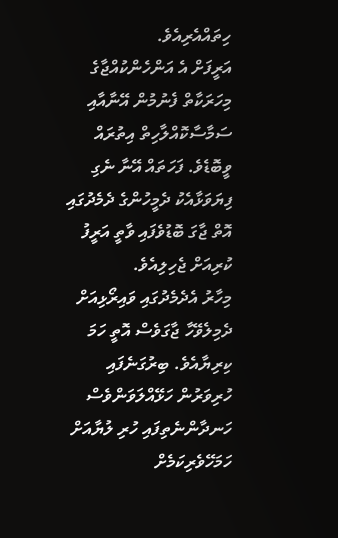ހިތައްއެރިއެވެ.
އަރީފަށް އެ އަންހެންކުއްޖާގެ މިހަރަކާތް ފެނުމުން އޭނާއާއި ސަމާސާކޮއްލާހިތް އިތުރައް ވީބޮޑެވެ. ފަހަތައް އޭނާ ނެގި ފިޔަވަޅާއެކު ދެމީހުންގެ ދެމެދުގައި އޮތް ޖާގަ ބޮޑުވެފައި ވާތީ އަރީފު ކުރިއަށް ޖެހިލިއެވެ.
މިހާރު އެދެމެދުގައި ވައިރޯޅިއަށް ދެމިލެވޭހާ ޖާގަވެސް އޮތީ ހަމަ ކިރިޔާއެވެ. ބިރުގަނެފައި ހުރިވަރުން ހަޅޭއްލަވަންވެސް ހަނދާންނެތިފައި ހުރި ލުޔާއަށް ހަމަހޭވެރިކަމެށް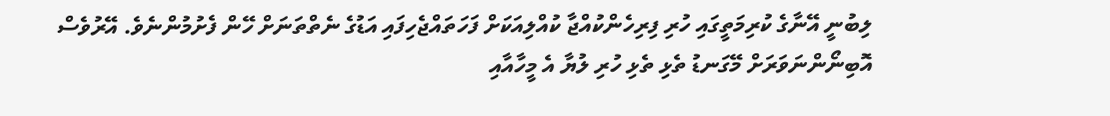ލިބުނީ އޭނާގެ ކުރިމަތީގައި ހުރި ފިރިހެންކުއްޖާ ކުއްލިއަކަށް ފަހަތައްޖެހިފައި އަޑުގެ ނެތްތަނަށް ހޭން ފެށުމުންނެވެ. އޭރުވެސް އޮބިނޯންނަވަރަށް މޭގަނޑު ތެޅި ތެޅި ހުރި ލުޔާ އެ މީހާއާއި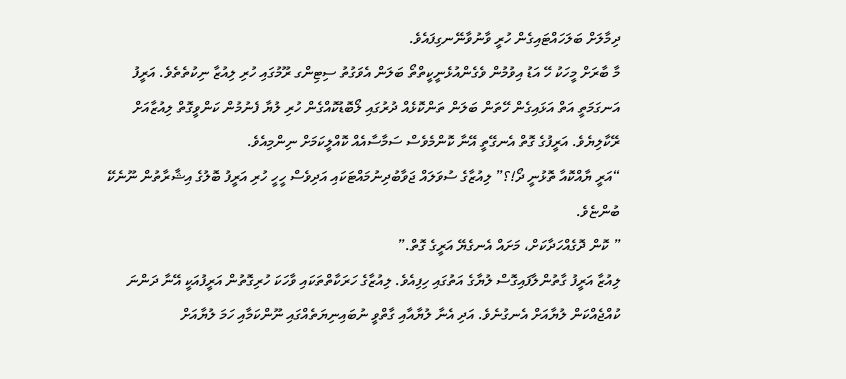ދިމާލަށް ބަލަހައްޓައިގެން ހުރީ ވާނުވާނޭނގިފައެވެ.
މާ ބާރަށް މީހަކު ހޭ އަޑު އިވުމުން ވެގެންއުޅެނީކީތްތޯ ބަލަން އެވަގުތު ސިޓިންގ ރޫމުގައި ހުރި ލިއުޒާ ނިކުތެތެވެ. އަރީފު އަނގަމަތީ އަތް އަޅައިގެން ހޭތަން ބަލަން ތަންކޮޅެއް ދުރުގައި ލޯބޮޑުކޮއްގެން ހުރި ލުޔާ ފެނުމުން ކަންވީގޮތް ލިއުޒާއަށް ރޭކާލިޔެވެ. އަރީފުގެ ގޮތް އެނގޭތީ އޭނާ ކޮންމެވެސް ސަމާސާއެއް ކޮއްލީކަމަށް ނިންމިއެވެ.
“އަރީ ޔާއްކޮއާ ތޮޅުނީ ދޯ!؟” ލިއުޒާގެ ސުވަލައް ޖަވާބުދިނުމައްޓަކައި އަދިވެސް ހީހީ ހުރި އަރީފު ބޮލުގެ އިޝާރާތުން ނޫނެކޭ ބުންޏެވެ.
” ކޮން ދޮގެއްހަދާކަށް، މަށައް އެނގެޔޭ އަރީގެ ގޮތް.”
ލިއުޒާ އަރީފު ގާތުންލާފައިގޮސް ލުޔާގެ އަތުގައި ހިފިއެވެ. ލިއުޒާގެ ހަރަކާތްތަކައި ވާހަކަ ހުރިގޮތުން އަރީފުއަކީ އޭނާ ދަންނަ ކުއްޖެއްކަން ލުޔާއަށް އެނގުނެވެ. އަދި އެނާ ލުޔާއާއި ގާތްވީ ނުބައިނިޔަތެއްގައި ނޫންކަމާއި ހަމަ ލުޔާއަށް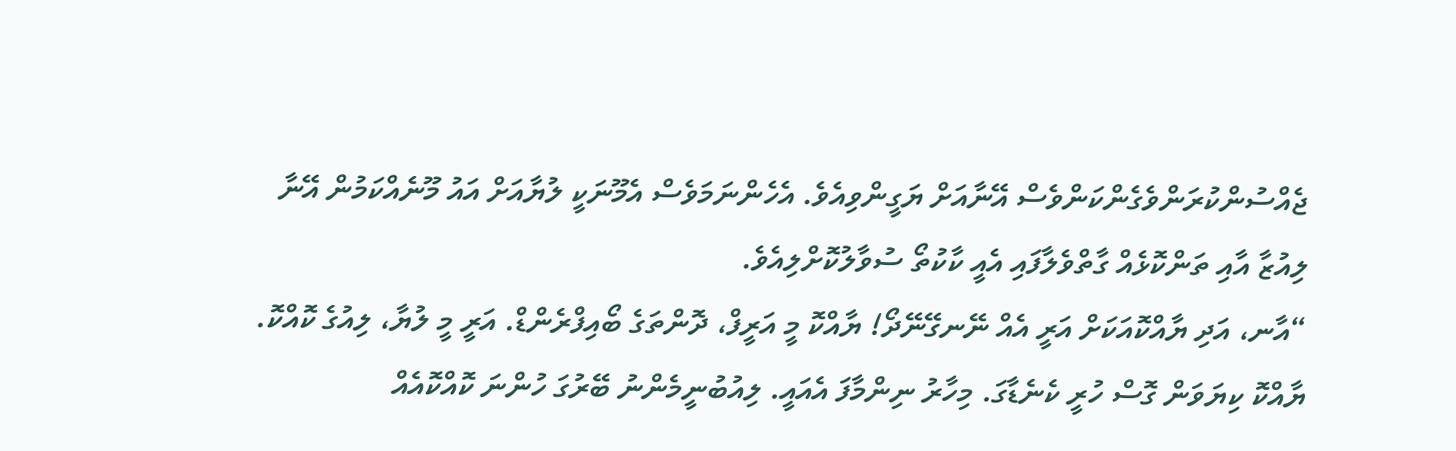ޖެއްސުންކުރަންވެގެންކަންވެސް އޭނާއަށް ޔަގީންވިއެވެ. އެހެންނަމަވެސް އެމޫނަކީ ލުޔާއަށް އައު މޫނެއްކަމުން އޭނާ ލިއުޒާ އާއި ތަންކޮޅެއް ގާތްވެލާފައި އެއީ ކާކުތޯ ސުވާލުކޮށްލިއެވެ.
“އާނ، އަދި ޔާއްކޮއަކަށް އަރީ އެއް ނޭނގޭނޭދޯ! ޔާއްކޮ މީ އަރީފް، ދޮންތަގެ ބޯއިފްރެންޑް. އަރީ މީ ލުޔާ، ލިއުގެ ކޮއްކޮ. ޔާއްކޮ ކިޔަވަން ގޮސް ހުރީ ކެނެޑާގަ. މިހާރު ނިންމާފަ އެއައީ. ލިއުބުނީމެންނު ބޭރުގަ ހުންނަ ކޮއްކޮއެއް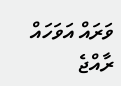ވަރައް އަވަހައް ރާއްޖެ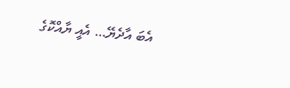އެބަ އާދެޔޭ… އެއީ ޔާއްކޮގެ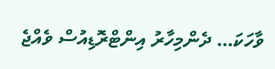ވާހަކަ… ދެންމިހާރު އިންޓްރޮޑިއުސް ވެއްޖެ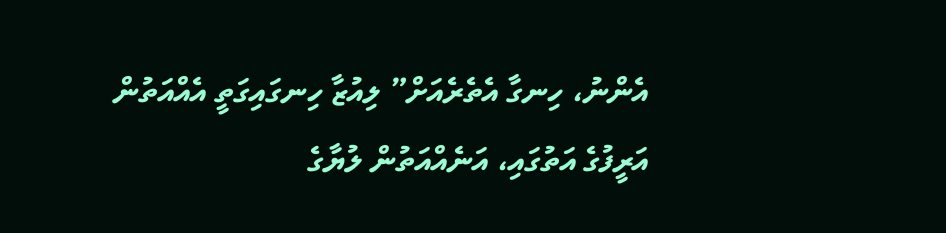އެންނު، ހިނގާ އެތެރެއަށް” ލިއުޒާ ހިނގައިގަތީ އެއްއަތުން އަރީފުގެ އަތުގައި، އަނެއްއަތުން ލުޔާގެ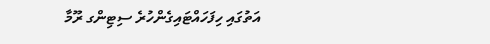އަތުގައި ހިފަހައްޓައިގެންހުރެ ސިޓިންގ ރޫމާ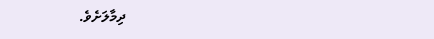ދިމާލަށެވެ.